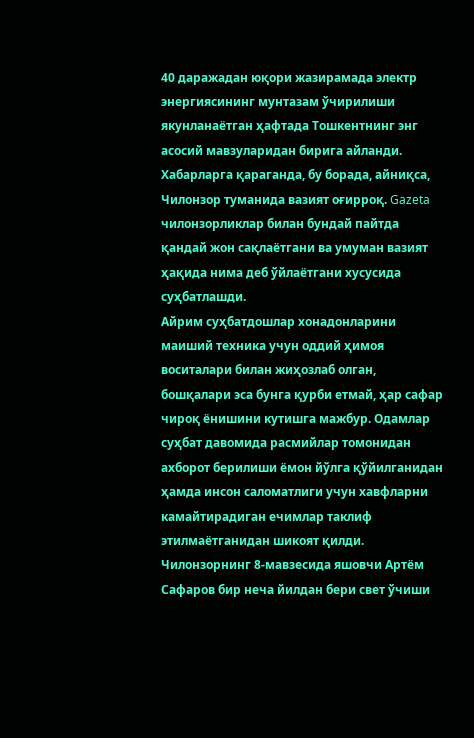40 даражадан юқори жазирамада электр энергиясининг мунтазам ўчирилиши якунланаётган ҳафтада Тошкентнинг энг асосий мавзуларидан бирига айланди. Хабарларга қараганда, бу борада, айниқса, Чилонзор туманида вазият оғирроқ. Gazeta чилонзорликлар билан бундай пайтда қандай жон сақлаётгани ва умуман вазият ҳақида нима деб ўйлаётгани хусусида суҳбатлашди.
Айрим суҳбатдошлар хонадонларини маиший техника учун оддий ҳимоя воситалари билан жиҳозлаб олган, бошқалари эса бунга қурби етмай, ҳар сафар чироқ ёнишини кутишга мажбур. Одамлар суҳбат давомида расмийлар томонидан ахборот берилиши ёмон йўлга қўйилганидан ҳамда инсон саломатлиги учун хавфларни камайтирадиган ечимлар таклиф этилмаётганидан шикоят қилди.
Чилонзорнинг 8-мавзесида яшовчи Артём Сафаров бир неча йилдан бери свет ўчиши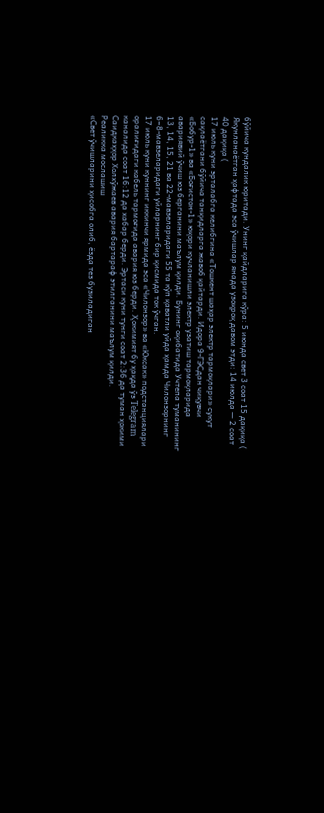бўйича кундалик юритади. Унинг қайдларига кўра: 5 июнда свет 3 соат 15 дақиқа (
Якунланаётган ҳафтада эса ўчишлар янада узоқроқ давом этди: 14 июлда — 2 соат 40 дақиқа (
17 июль куни эрталабга келибгина «Тошкент шаҳар электр тармоқлари» сукут сақлаётгани бўйича танқидларга жавоб қайтарди. Идора 9-ГЭСдан чиқувчи «Бобур-1» ва «Боғистон-1» юқори кучланишли электр узатиш тармоқларида авариявий ўчиш юз берганини маълум қилди. Бунинг оқибатида Учтепа туманининг 13, 14, 15, 21 ва 22-мавзеларидаги 55 та кўп қаватли уйда ҳамда Чилонзорнинг 6−8-мавзеларидаги уйларнинг бир қисмида ток ўчган.
17 июль куни куннинг иккинчи ярмида эса «Чилонзор» ва «Юксак» подстанциялари оралиғидаги кабель тармоғида авария юз берди. Ҳокимият бу ҳақда ўз Telegram каналида соат 16:12 да хабар берди. Эртаси куни тунги соат 2:36 да туман ҳокими Саидкаҳҳор Холхўжаев авария бартараф этилганини маълум қилди.
Реаликка мослашиш
«Свет ўчишларини ҳисобга олиб, ёзда тез бузиладиган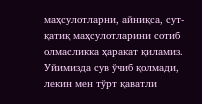маҳсулотларни, айниқса, сут-қатиқ маҳсулотларини сотиб олмасликка ҳаракат қиламиз. Уйимизда сув ўчиб қолмади, лекин мен тўрт қаватли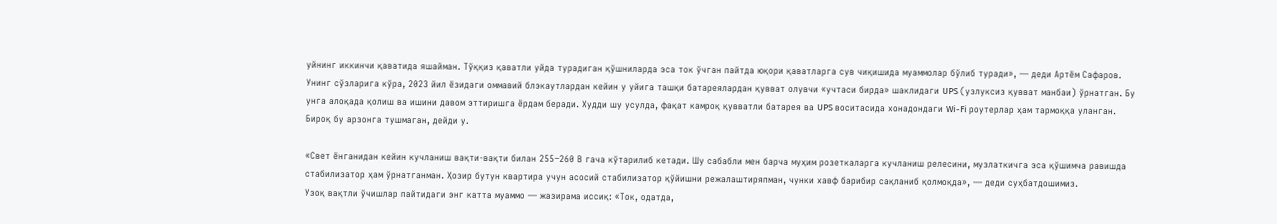уйнинг иккинчи қаватида яшайман. Тўққиз қаватли уйда турадиган қўшниларда эса ток ўчган пайтда юқори қаватларга сув чиқишида муаммолар бўлиб туради», — деди Артём Сафаров.
Унинг сўзларига кўра, 2023 йил ёзидаги оммавий блэкаутлардан кейин у уйига ташқи батареялардан қувват олувчи «учтаси бирда» шаклидаги UPS (узлуксиз қувват манбаи) ўрнатган. Бу унга алоқада қолиш ва ишини давом эттиришга ёрдам беради. Худди шу усулда, фақат камроқ қувватли батарея ва UPS воситасида хонадондаги Wi-Fi роутерлар ҳам тармоққа уланган. Бироқ бу арзонга тушмаган, дейди у.

«Свет ёнганидан кейин кучланиш вақти-вақти билан 255−260 В гача кўтарилиб кетади. Шу сабабли мен барча муҳим розеткаларга кучланиш релесини, музлаткичга эса қўшимча равишда стабилизатор ҳам ўрнатганман. Ҳозир бутун квартира учун асосий стабилизатор қўйишни режалаштиряпман, чунки хавф барибир сақланиб қолмоқда», — деди суҳбатдошимиз.
Узоқ вақтли ўчишлар пайтидаги энг катта муаммо — жазирама иссиқ: «Ток, одатда,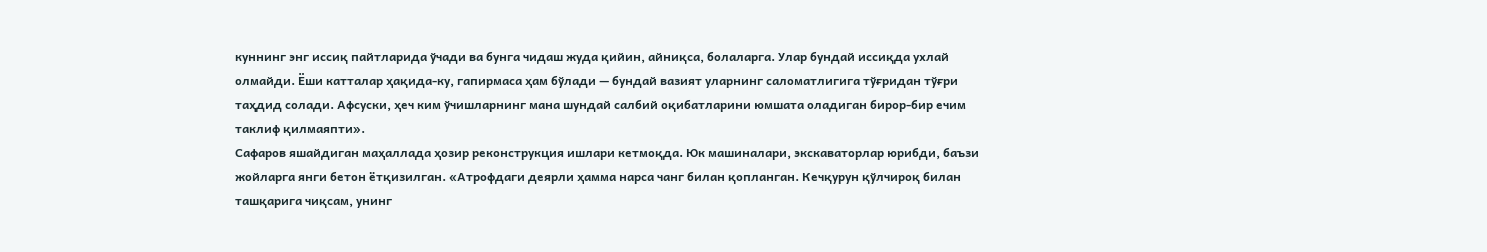куннинг энг иссиқ пайтларида ўчади ва бунга чидаш жуда қийин, айниқса, болаларга. Улар бундай иссиқда ухлай олмайди. Ёши катталар ҳақида-ку, гапирмаса ҳам бўлади — бундай вазият уларнинг саломатлигига тўғридан тўғри таҳдид солади. Афсуски, ҳеч ким ўчишларнинг мана шундай салбий оқибатларини юмшата оладиган бирор-бир ечим таклиф қилмаяпти».
Сафаров яшайдиган маҳаллада ҳозир реконструкция ишлари кетмоқда. Юк машиналари, экскаваторлар юрибди, баъзи жойларга янги бетон ётқизилган. «Атрофдаги деярли ҳамма нарса чанг билан қопланган. Кечқурун қўлчироқ билан ташқарига чиқсам, унинг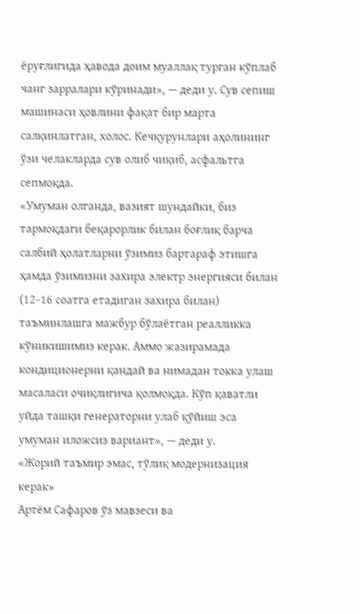ёруғлигида ҳавода доим муаллақ турган кўплаб чанг зарралари кўринади», — деди у. Сув сепиш машинаси ҳовлини фақат бир марта салқинлатган, холос. Кечқурунлари аҳолининг ўзи челакларда сув олиб чиқиб, асфальтга сепмоқда.
«Умуман олганда, вазият шундайки, биз тармоқдаги беқарорлик билан боғлиқ барча салбий ҳолатларни ўзимиз бартараф этишга ҳамда ўзимизни захира электр энергияси билан (12−16 соатга етадиган захира билан) таъминлашга мажбур бўлаётган реалликка кўникишимиз керак. Аммо жазирамада кондиционерни қандай ва нимадан токка улаш масаласи очиқлигича қолмоқда. Кўп қаватли уйда ташқи генераторни улаб қўйиш эса умуман иложсиз вариант», — деди у.
«Жорий таъмир эмас, тўлиқ модернизация керак»
Артём Сафаров ўз мавзеси ва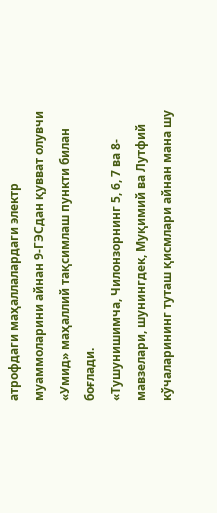атрофдаги маҳаллалардаги электр муаммоларини айнан 9-ГЭСдан қувват олувчи «Умид» маҳаллий тақсимлаш пункти билан боғлади.
«Тушунишимча, Чилонзорнинг 5, 6, 7 ва 8-мавзелари, шунингдек, Муқимий ва Лутфий кўчаларининг туташ қисмлари айнан мана шу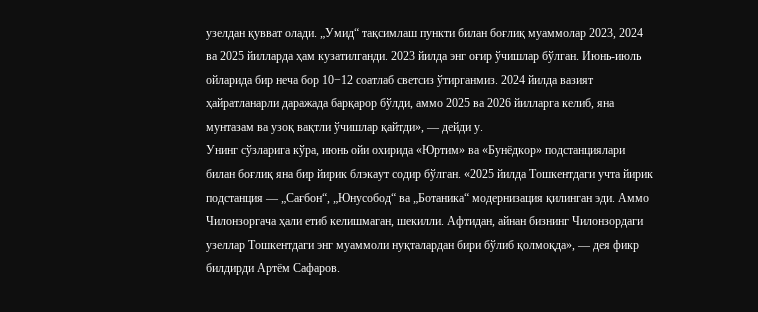узелдан қувват олади. „Умид“ тақсимлаш пункти билан боғлиқ муаммолар 2023, 2024 ва 2025 йилларда ҳам кузатилганди. 2023 йилда энг оғир ўчишлар бўлган. Июнь-июль ойларида бир неча бор 10−12 соатлаб светсиз ўтирганмиз. 2024 йилда вазият ҳайратланарли даражада барқарор бўлди, аммо 2025 ва 2026 йилларга келиб, яна мунтазам ва узоқ вақтли ўчишлар қайтди», — дейди у.
Унинг сўзларига кўра, июнь ойи охирида «Юртим» ва «Бунёдкор» подстанциялари билан боғлиқ яна бир йирик блэкаут содир бўлган. «2025 йилда Тошкентдаги учта йирик подстанция — „Сағбон“, „Юнусобод“ ва „Ботаника“ модернизация қилинган эди. Аммо Чилонзоргача ҳали етиб келишмаган, шекилли. Афтидан, айнан бизнинг Чилонзордаги узеллар Тошкентдаги энг муаммоли нуқталардан бири бўлиб қолмоқда», — дея фикр билдирди Артём Сафаров.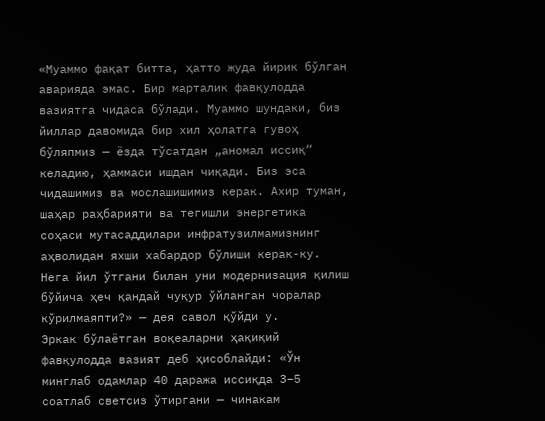«Муаммо фақат битта, ҳатто жуда йирик бўлган аварияда эмас. Бир марталик фавқулодда вазиятга чидаса бўлади. Муаммо шундаки, биз йиллар давомида бир хил ҳолатга гувоҳ бўляпмиз — ёзда тўсатдан „аномал иссиқ“ келадию, ҳаммаси ишдан чиқади. Биз эса чидашимиз ва мослашишимиз керак. Ахир туман, шаҳар раҳбарияти ва тегишли энергетика соҳаси мутасаддилари инфратузилмамизнинг аҳволидан яхши хабардор бўлиши керак-ку. Нега йил ўтгани билан уни модернизация қилиш бўйича ҳеч қандай чуқур ўйланган чоралар кўрилмаяпти?» — дея савол қўйди у.
Эркак бўлаётган воқеаларни ҳақиқий фавқулодда вазият деб ҳисоблайди: «Ўн минглаб одамлар 40 даража иссиқда 3−5 соатлаб светсиз ўтиргани — чинакам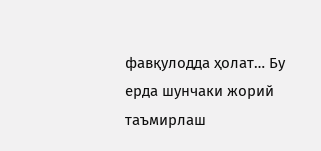фавқулодда ҳолат… Бу ерда шунчаки жорий таъмирлаш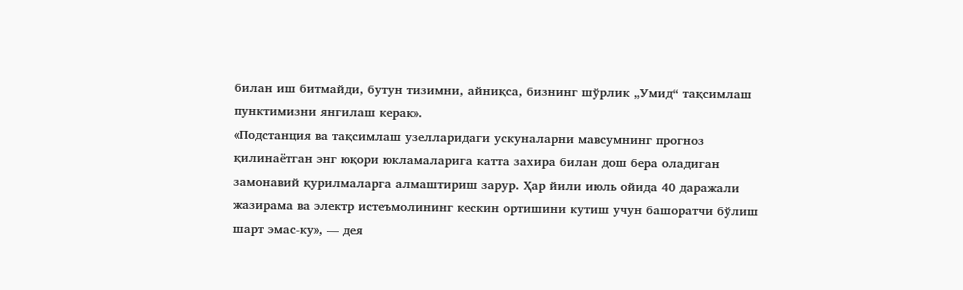билан иш битмайди, бутун тизимни, айниқса, бизнинг шўрлик „Умид“ тақсимлаш пунктимизни янгилаш керак».
«Подстанция ва тақсимлаш узелларидаги ускуналарни мавсумнинг прогноз қилинаётган энг юқори юкламаларига катта захира билан дош бера оладиган замонавий қурилмаларга алмаштириш зарур. Ҳар йили июль ойида 40 даражали жазирама ва электр истеъмолининг кескин ортишини кутиш учун башоратчи бўлиш шарт эмас-ку», — дея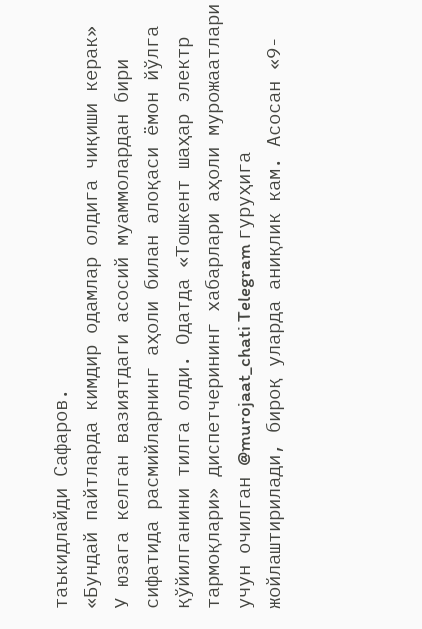таъкидлайди Сафаров.
«Бундай пайтларда кимдир одамлар олдига чиқиши керак»
У юзага келган вазиятдаги асосий муаммолардан бири сифатида расмийларнинг аҳоли билан алоқаси ёмон йўлга қўйилганини тилга олди. Одатда «Тошкент шаҳар электр тармоқлари» диспетчерининг хабарлари аҳоли мурожаатлари учун очилган @murojaat_chati Telegram гуруҳига жойлаштирилади, бироқ уларда аниқлик кам. Асосан «9-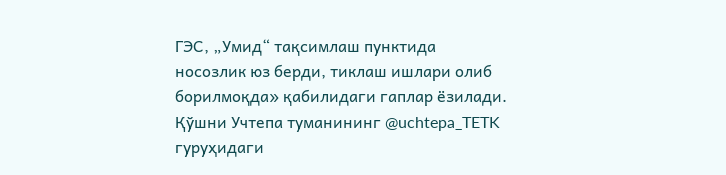ГЭС, „Умид“ тақсимлаш пунктида носозлик юз берди, тиклаш ишлари олиб борилмоқда» қабилидаги гаплар ёзилади. Қўшни Учтепа туманининг @uchtepa_TETK гуруҳидаги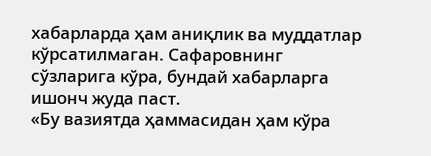хабарларда ҳам аниқлик ва муддатлар кўрсатилмаган. Сафаровнинг сўзларига кўра, бундай хабарларга ишонч жуда паст.
«Бу вазиятда ҳаммасидан ҳам кўра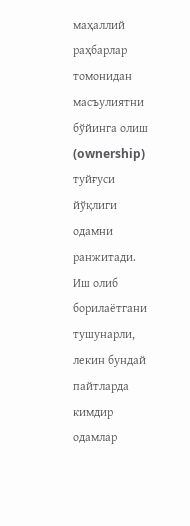маҳаллий раҳбарлар томонидан масъулиятни бўйинга олиш (ownership) туйғуси йўқлиги одамни ранжитади. Иш олиб борилаётгани тушунарли, лекин бундай пайтларда кимдир одамлар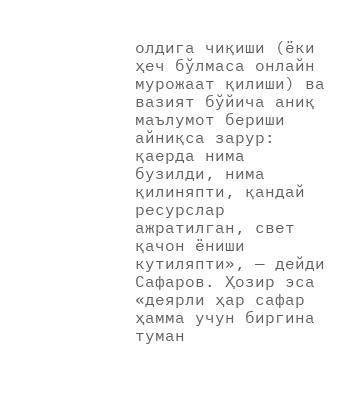олдига чиқиши (ёки ҳеч бўлмаса онлайн мурожаат қилиши) ва вазият бўйича аниқ маълумот бериши айниқса зарур: қаерда нима бузилди, нима қилиняпти, қандай ресурслар ажратилган, свет қачон ёниши кутиляпти», — дейди Сафаров. Ҳозир эса «деярли ҳар сафар ҳамма учун биргина туман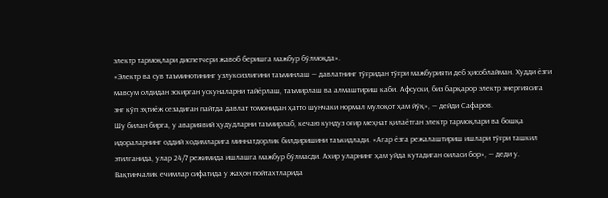электр тармоқлари диспетчери жавоб беришга мажбур бўлмоқда».
«Электр ва сув таъминотининг узлуксизлигини таъминлаш — давлатнинг тўғридан тўғри мажбурияти деб ҳисоблайман. Худди ёзги мавсум олдидан эскирган ускуналарни тайёрлаш, таъмирлаш ва алмаштириш каби. Афсуски, биз барқарор электр энергиясига энг кўп эҳтиёж сезадиган пайтда давлат томонидан ҳатто шунчаки нормал мулоқот ҳам йўқ», — дейди Сафаров.
Шу билан бирга, у авариявий ҳудудларни таъмирлаб, кечаю кундуз оғир меҳнат қилаётган электр тармоқлари ва бошқа идораларнинг оддий ходимларига миннатдорлик билдиришини таъкидлади. «Агар ёзга режалаштириш ишлари тўғри ташкил этилганида, улар 24/7 режимида ишлашга мажбур бўлмасди. Ахир уларнинг ҳам уйда кутадиган оиласи бор», — деди у.
Вақтинчалик ечимлар сифатида у жаҳон пойтахтларида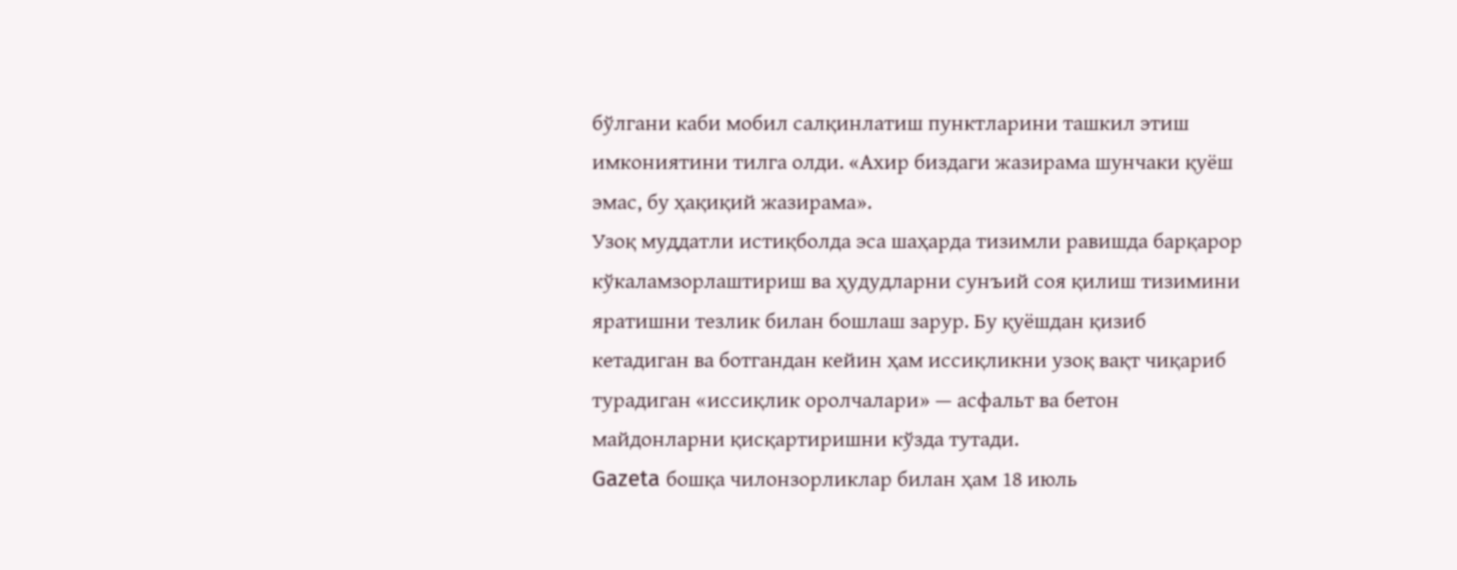бўлгани каби мобил салқинлатиш пунктларини ташкил этиш имкониятини тилга олди. «Ахир биздаги жазирама шунчаки қуёш эмас, бу ҳақиқий жазирама».
Узоқ муддатли истиқболда эса шаҳарда тизимли равишда барқарор кўкаламзорлаштириш ва ҳудудларни сунъий соя қилиш тизимини яратишни тезлик билан бошлаш зарур. Бу қуёшдан қизиб кетадиган ва ботгандан кейин ҳам иссиқликни узоқ вақт чиқариб турадиган «иссиқлик оролчалари» — асфальт ва бетон майдонларни қисқартиришни кўзда тутади.
Gazeta бошқа чилонзорликлар билан ҳам 18 июль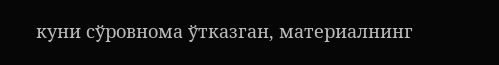куни сўровнома ўтказган, материалнинг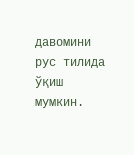давомини рус тилида ўқиш мумкин.